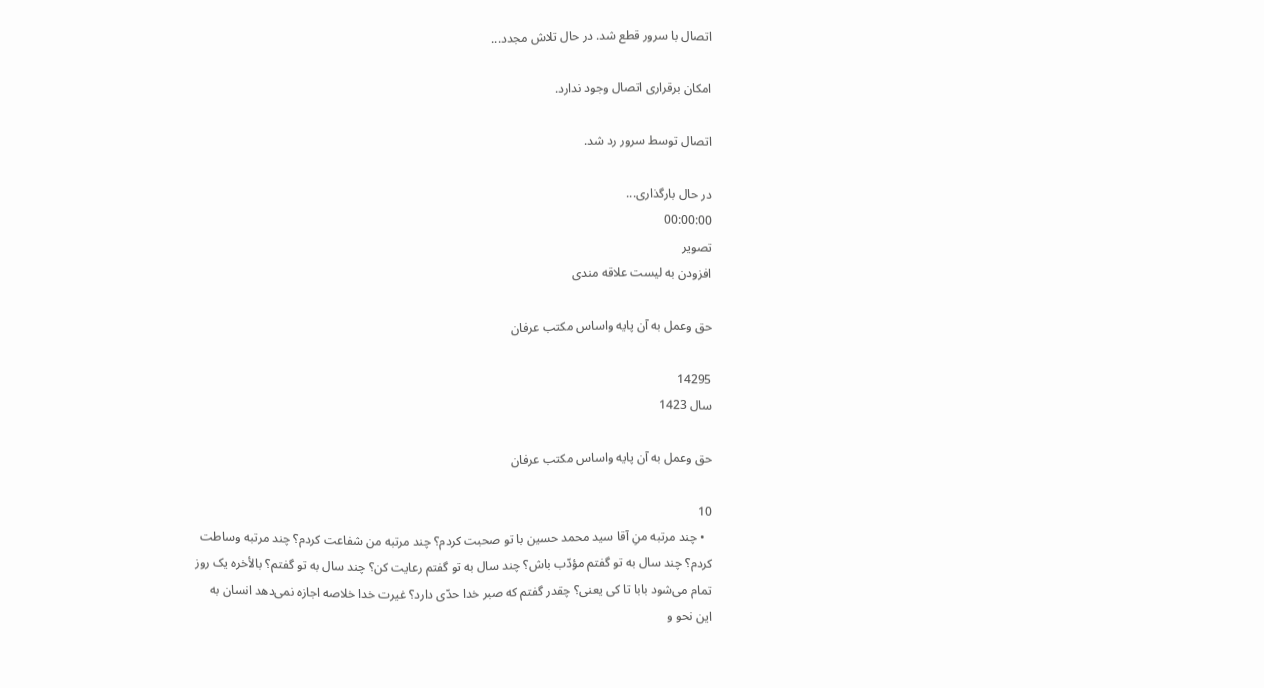اتصال با سرور قطع شد. در حال تلاش مجدد...

امکان برقراری اتصال وجود ندارد.

اتصال توسط سرور رد شد.

در حال بارگذاری...
00:00:00
تصویر
افزودن به لیست علاقه مندی

حق وعمل به آن پایه واساس مكتب عرفان

14295
سال 1423

حق وعمل به آن پایه واساس مكتب عرفان

10
  • چند مرتبه منِ آقا سید محمد حسین با تو صحبت کردم؟ چند مرتبه من شفاعت کردم؟ چند مرتبه وساطت کردم؟ چند سال به تو گفتم مؤدّب باش؟ چند سال به تو گفتم رعایت کن؟ چند سال به تو گفتم؟ بالأخره یک روز تمام می‌شود بابا تا کی یعنی؟ چقدر گفتم که صبر خدا حدّی دارد؟ غیرت خدا خلاصه اجازه نمی‌دهد انسان به این نحو و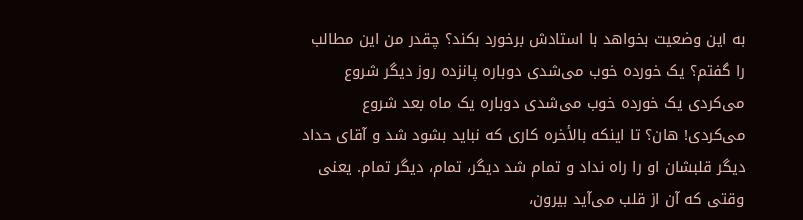به این وضعیت بخواهد با استادش برخورد بکند؟ چقدر من این مطالب را گفتم؟ یک خورده خوب می‌شدی دوباره پانزده روز دیگر شروع می‌کردی یک خورده خوب می‌شدی دوباره یک ماه بعد شروع می‌کردی! هان؟ تا اینکه بالأخره کاری که نباید بشود شد و آقای حداد دیگر قلبشان او را راه نداد و تمام شد دیگر، تمام، دیگر تمام. یعنی وقتی که آن از قلب می‌آید بیرون،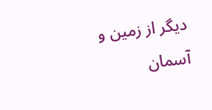دیگر از زمین و آسمان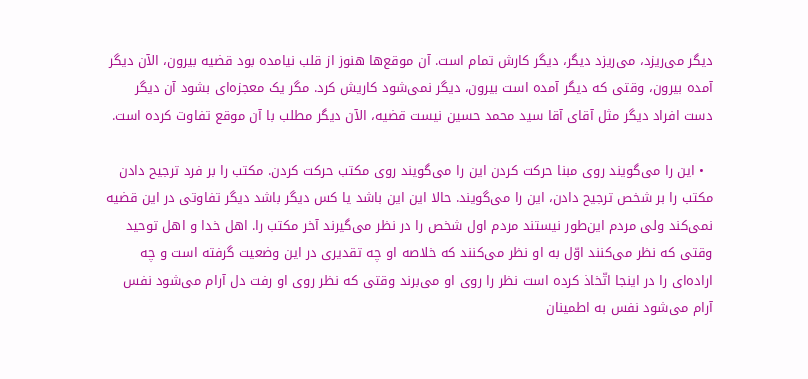دیگر می‌ریزد، می‌ریزد دیگر، دیگر کارش تمام است. آن موقع‌ها هنوز از قلب نیامده بود قضیه بیرون، الآن دیگر آمده بیرون، وقتی که دیگر آمده است بیرون، دیگر نمی‌شود کاریش کرد. مگر یک معجزه‌ای بشود آن دیگر دست افراد دیگر مثل آقای آقا سید محمد حسین نیست قضیه، الآن دیگر مطلب با آن موقع تفاوت کرده است.

  • این را می‌گویند روی مبنا حرکت کردن این را می‌گویند روی مکتب حرکت کردن. مکتب را بر فرد ترجیح دادن مکتب را بر شخص ترجیح دادن، این را می‌گویند. حالا این این باشد یا کس دیگر باشد دیگر تفاوتی در این قضیه نمی‌کند ولی مردم این‌طور نیستند مردم اول شخص را در نظر می‌گیرند آخر مکتب را. اهل خدا و اهل توحید وقتی که نظر می‌کنند اوّل به او نظر می‌کنند که خلاصه او چه تقدیری‌ در این وضعیت گرفته است و چه اراده‌ای را در اینجا اتّخاذ کرده است نظر را روی او می‌برند وقتی که نظر روی او رفت دل آرام می‌شود نفس آرام می‌شود نفس به اطمینان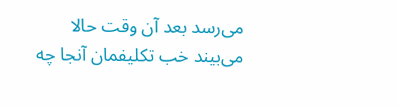می‌رسد بعد آن وقت حالا می‌بیند خب تکلیفمان آنجا چه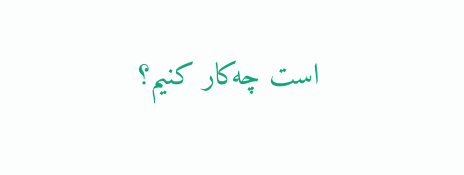است چه‌کار کنیم؟